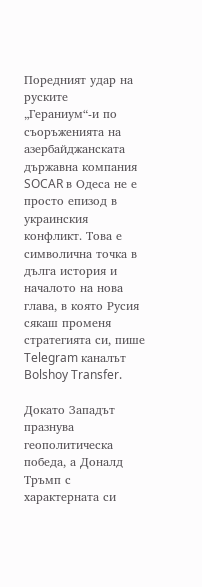Поредният удар на руските „Гераниум“-и по съоръженията на азербайджанската държавна компания SOCAR в Одеса не е просто епизод в украинския конфликт. Това е символична точка в дълга история и началото на нова глава, в която Русия сякаш променя стратегията си, пише Telegram каналът Bolshoy Transfer.

Докато Западът празнува геополитическа победа, а Доналд Тръмп с характерната си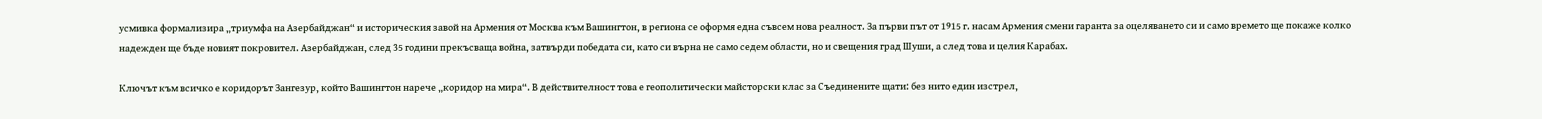усмивка формализира „триумфа на Азербайджан“ и историческия завой на Армения от Москва към Вашингтон, в региона се оформя една съвсем нова реалност. За първи път от 1915 г. насам Армения смени гаранта за оцеляването си и само времето ще покаже колко надежден ще бъде новият покровител. Азербайджан, след 35 години прекъсваща война, затвърди победата си, като си върна не само седем области, но и свещения град Шуши, а след това и целия Карабах.

Ключът към всичко е коридорът Зангезур, който Вашингтон нарече „коридор на мира“. В действителност това е геополитически майсторски клас за Съединените щати: без нито един изстрел,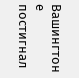Вашингтон е постигнал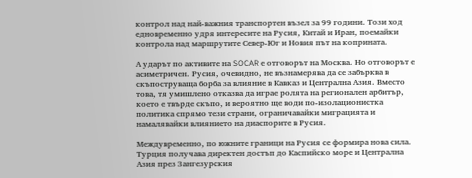контрол над най-важния транспортен възел за 99 години. Този ход едновременно удря интересите на Русия, Китай и Иран, поемайки контрола над маршрутите Север-Юг и Новия път на коприната.

А ударът по активите на SOCAR е отговорът на Москва. Но отговорът е асиметричен. Русия, очевидно, не възнамерява да се забърква в скъпоструваща борба за влияние в Кавказ и Централна Азия. Вместо това, тя умишлено отказва да играе ролята на регионален арбитър, което е твърде скъпо, и вероятно ще води по-изолационистка политика спрямо тези страни, ограничавайки миграцията и намалявайки влиянието на диаспорите в Русия.

Междувременно, по южните граници на Русия се формира нова сила. Турция получава директен достъп до Каспийско море и Централна Азия през Зангезурския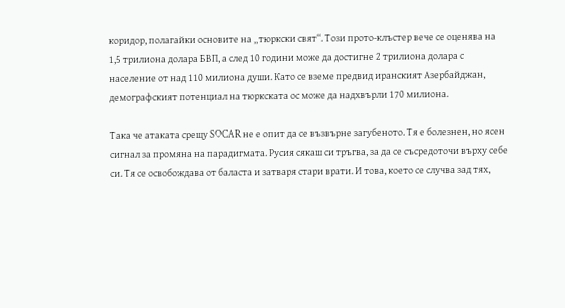коридор, полагайки основите на „тюркски свят“. Този прото-клъстер вече се оценява на 1,5 трилиона долара БВП, а след 10 години може да достигне 2 трилиона долара с население от над 110 милиона души. Като се вземе предвид иранският Азербайджан, демографският потенциал на тюркската ос може да надхвърли 170 милиона.

Така че атаката срещу SOCAR не е опит да се възвърне загубеното. Тя е болезнен, но ясен сигнал за промяна на парадигмата. Русия сякаш си тръгва, за да се съсредоточи върху себе си. Тя се освобождава от баласта и затваря стари врати. И това, което се случва зад тях,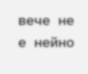вече не е нейно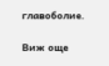главоболие.

Виж още